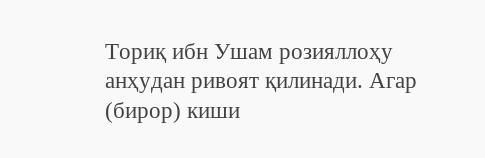Ториқ ибн Ушам розияллоҳу анҳудан ривоят қилинади. Агар (бирор) киши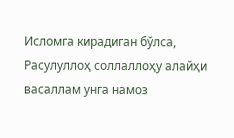Исломга кирадиган бўлса, Расулуллоҳ соллаллоҳу алайҳи васаллам унга намоз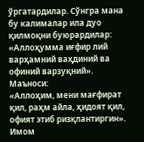ўргатардилар. Сўнгра мана бу калималар ила дуо қилмоқни буюрардилар:
«Аллоҳумма иғфир лий варҳамний ваҳдиний ва офиний варзуқний».
Маъноси:
«Аллоҳим, мени мағфират қил, раҳм айла, ҳидоят қил, офият этиб ризқлантиргин».
Имом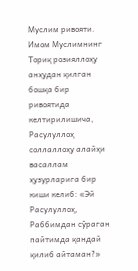Муслим ривояти.
Имом Муслимнинг Ториқ розияллоҳу анҳудан қилган бошқа бир ривоятида келтирилишича, Расулуллоҳ соллаллоҳу алайҳи васаллам ҳузурларига бир киши келиб: «Эй Расулуллоҳ, Раббимдан сўраган пайтимда қандай қилиб айтаман?»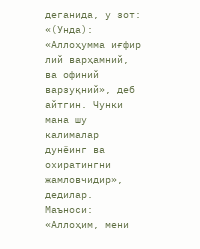деганида, у зот: «(Унда): «Аллоҳумма иғфир лий варҳамний, ва офиний варзуқний», деб айтгин. Чунки мана шу калималар дунёинг ва охиратингни жамловчидир», дедилар.
Маъноси:
«Аллоҳим, мени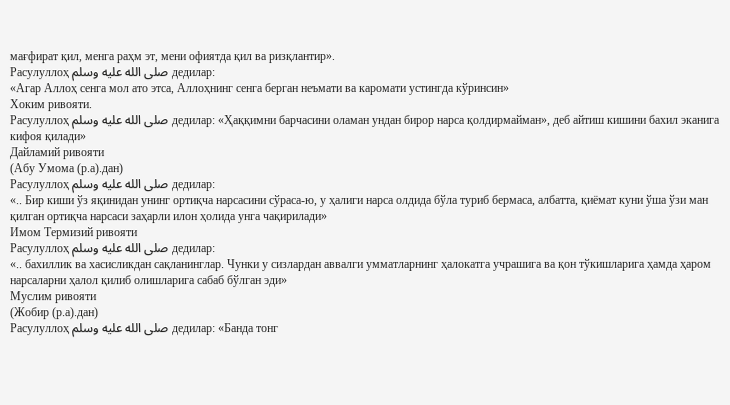мағфират қил, менга раҳм эт, мени офиятда қил ва ризқлантир».
Расулуллоҳ صلى الله عليه وسلم дедилар:
«Агар Аллоҳ сенга мол ато этса, Аллоҳнинг сенга берган неъмати ва каромати устингда кўринсин»
Хоким ривояти.
Расулуллоҳ صلى الله عليه وسلم дедилар: «Ҳаққимни барчасини оламан ундан бирор нарса қолдирмайман», деб айтиш кишини бахил эканига кифоя қилади»
Дайламий ривояти
(Абу Умома (р.а).дан)
Расулуллоҳ صلى الله عليه وسلم дедилар:
«.. Бир киши ўз яқинидан унинг ортиқча нарсасини сўраса-ю, у ҳалиги нарса олдида бўла туриб бермаса, албатта, қиёмат куни ўша ўзи ман қилган ортиқча нарсаси заҳарли илон ҳолида унга чақирилади»
Имом Термизий ривояти
Расулуллоҳ صلى الله عليه وسلم дедилар:
«.. бахиллик ва хасисликдан сақланинглар. Чунки у сизлардан аввалги умматларнинг ҳалокатга учрашига ва қон тўкишларига ҳамда ҳаром нарсаларни ҳалол қилиб олишларига сабаб бўлган эди»
Муслим ривояти
(Жобир (р.а).дан)
Расулуллоҳ صلى الله عليه وسلم дедилар: «Банда тонг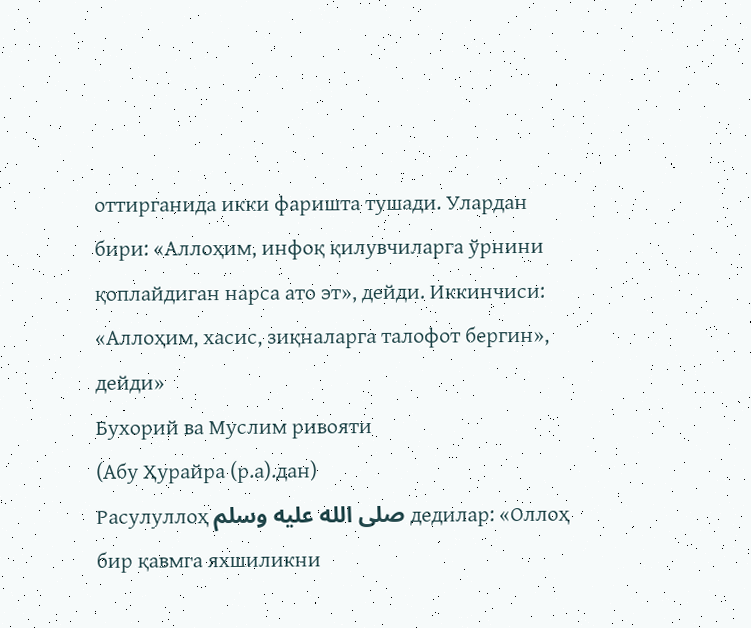оттирганида икки фаришта тушади. Улардан бири: «Аллоҳим, инфоқ қилувчиларга ўрнини қоплайдиган нарса ато эт», дейди. Иккинчиси: «Аллоҳим, хасис, зиқналарга талофот бергин», дейди»
Бухорий ва Муслим ривояти
(Абу Ҳурайра (р.а).дан)
Расулуллоҳ صلى الله عليه وسلم дедилар: «Оллоҳ бир қавмга яхшиликни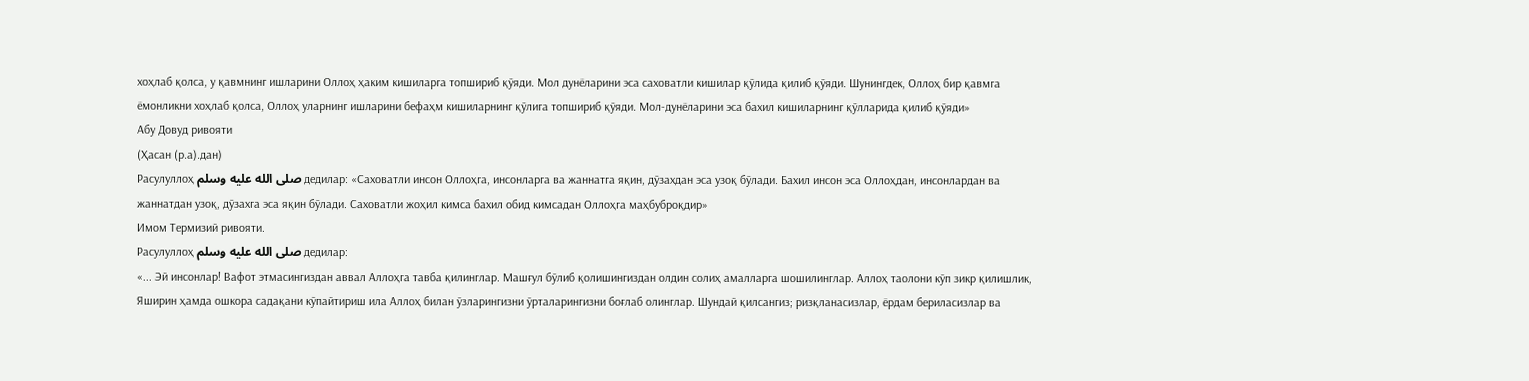хоҳлаб қолса, у қавмнинг ишларини Оллоҳ ҳаким кишиларга топшириб қўяди. Мол дунёларини эса саховатли кишилар қўлида қилиб қўяди. Шунингдек, Оллоҳ бир қавмга ёмонликни хоҳлаб қолса, Оллоҳ уларнинг ишларини бефаҳм кишиларнинг қўлига топшириб қўяди. Мол-дунёларини эса бахил кишиларнинг қўлларида қилиб қўяди»
Абу Довуд ривояти
(Ҳасан (р.а).дан)
Расулуллоҳ صلى الله عليه وسلم дедилар: «Саховатли инсон Оллоҳга, инсонларга ва жаннатга яқин, дўзахдан эса узоқ бўлади. Бахил инсон эса Оллоҳдан, инсонлардан ва жаннатдан узоқ, дўзахга эса яқин бўлади. Саховатли жоҳил кимса бахил обид кимсадан Оллоҳга маҳбуброқдир»
Имом Термизий ривояти.
Расулуллоҳ صلى الله عليه وسلم дедилар:
«... Эй инсонлар! Вафот этмасингиздан аввал Аллоҳга тавба қилинглар. Машғул бўлиб қолишингиздан олдин солиҳ амалларга шошилинглар. Аллоҳ таолони кўп зикр қилишлик, Яширин ҳамда ошкора садақани кўпайтириш ила Аллоҳ билан ўзларингизни ўрталарингизни боғлаб олинглар. Шундай қилсангиз; ризқланасизлар, ёрдам бериласизлар ва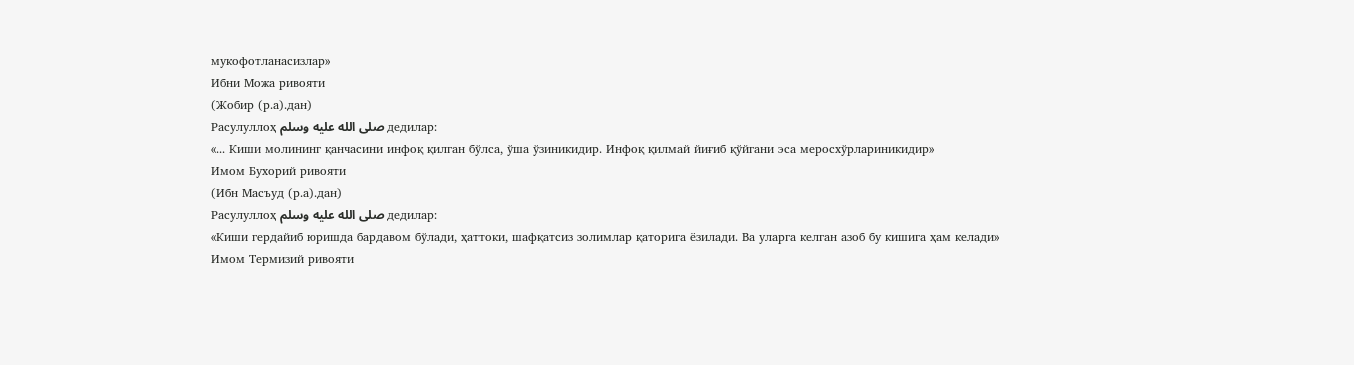мукофотланасизлар»
Ибни Можа ривояти
(Жобир (р.а).дан)
Расулуллоҳ صلى الله عليه وسلم дедилар:
«... Киши молининг қанчасини инфоқ қилган бўлса, ўша ўзиникидир. Инфоқ қилмай йиғиб қўйгани эса меросхўрлариникидир»
Имом Бухорий ривояти
(Ибн Масъуд (р.а).дан)
Расулуллоҳ صلى الله عليه وسلم дедилар:
«Киши гердайиб юришда бардавом бўлади, ҳаттоки, шафқатсиз золимлар қаторига ёзилади. Ва уларга келган азоб бу кишига ҳам келади»
Имом Термизий ривояти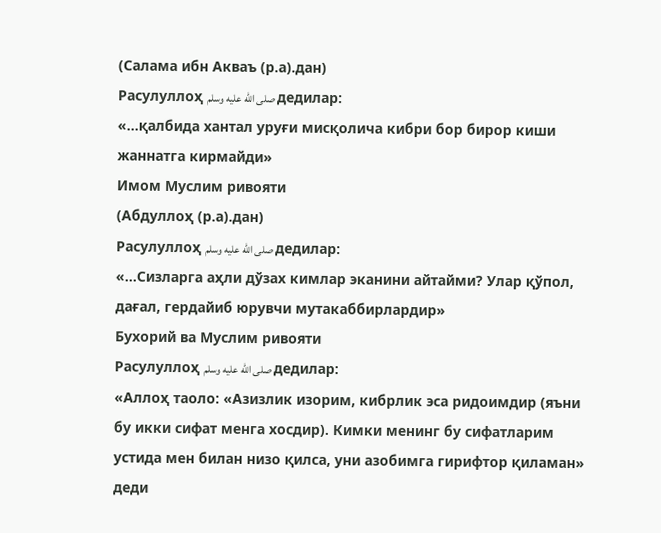(Салама ибн Акваъ (р.а).дан)
Расулуллоҳ صلى الله عليه وسلم дедилар:
«...қалбида хантал уруғи мисқолича кибри бор бирор киши жаннатга кирмайди»
Имом Муслим ривояти
(Абдуллоҳ (р.а).дан)
Расулуллоҳ صلى الله عليه وسلم дедилар:
«...Сизларга аҳли дўзах кимлар эканини айтайми? Улар қўпол, дағал, гердайиб юрувчи мутакаббирлардир»
Бухорий ва Муслим ривояти
Расулуллоҳ صلى الله عليه وسلم дедилар:
«Аллоҳ таоло: «Азизлик изорим, кибрлик эса ридоимдир (яъни бу икки сифат менга хосдир). Кимки менинг бу сифатларим устида мен билан низо қилса, уни азобимга гирифтор қиламан» деди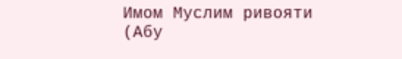Имом Муслим ривояти
(Абу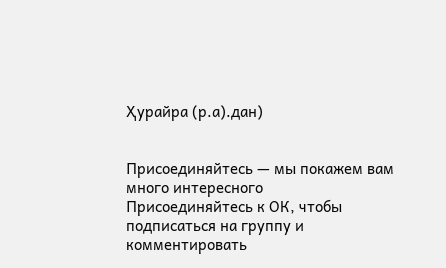Ҳурайра (р.а).дан)


Присоединяйтесь — мы покажем вам много интересного
Присоединяйтесь к ОК, чтобы подписаться на группу и комментировать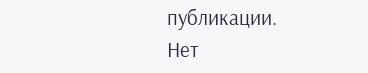публикации.
Нет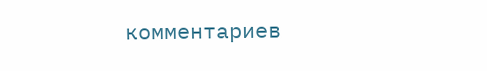комментариев